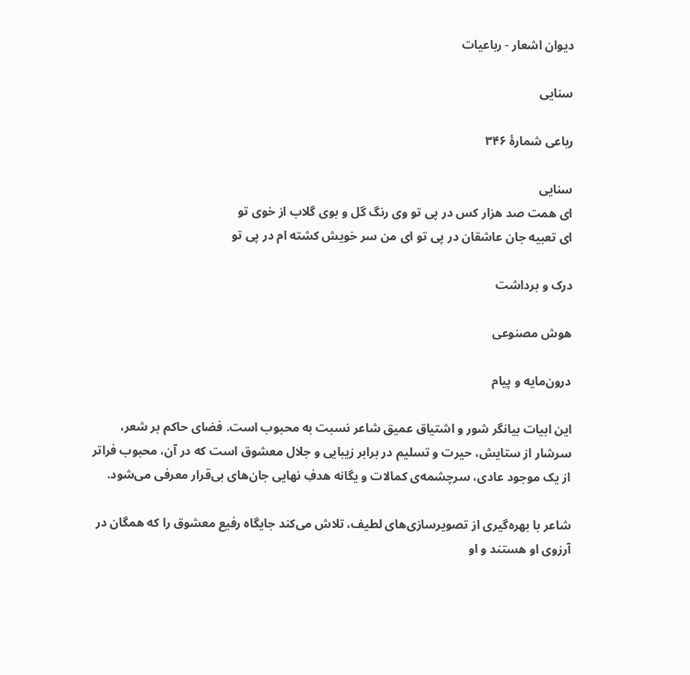دیوان اشعار - رباعیات

سنایی

رباعی شمارهٔ ۳۴۶

سنایی
ای همت صد هزار کس در پی تو وی رنگ گل و بوی گلاب از خوی تو
ای تعبیه جان عاشقان در پی تو ای من سر خویش کشته ام در پی تو

درک و برداشت

هوش مصنوعی

درون‌مایه و پیام

این ابیات بیانگر شور و اشتیاق عمیق شاعر نسبت به محبوب است. فضای حاکم بر شعر، سرشار از ستایش، حیرت و تسلیم در برابر زیبایی و جلال معشوق است که در آن، محبوب فراتر از یک موجود عادی، سرچشمه‌ی کمالات و یگانه هدفِ نهایی جان‌های بی‌قرار معرفی می‌شود.

شاعر با بهره‌گیری از تصویرسازی‌های لطیف، تلاش می‌کند جایگاه رفیع معشوق را که همگان در آرزوی او هستند و او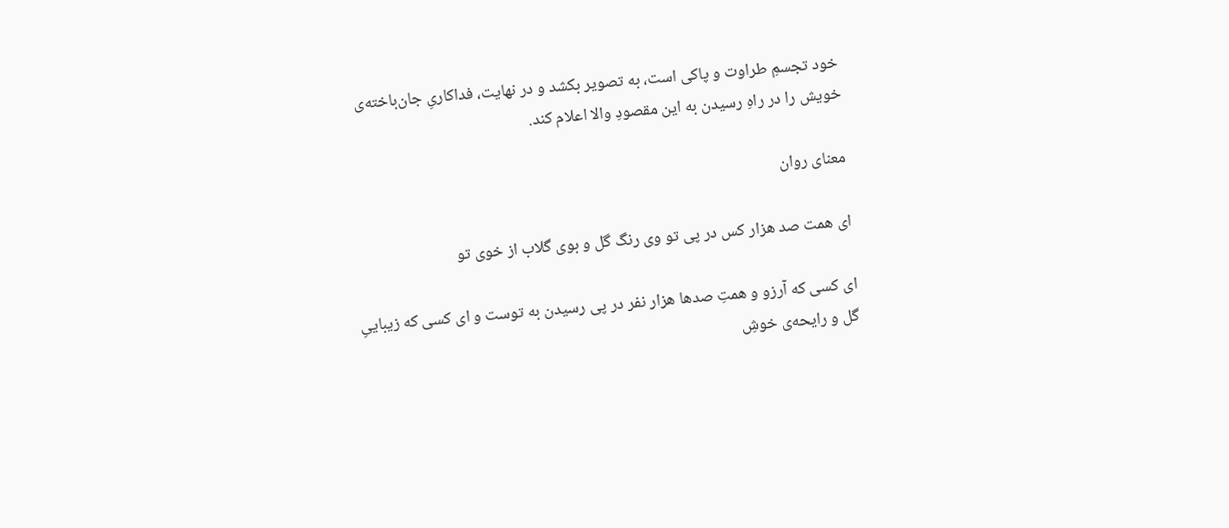خود تجسمِ طراوت و پاکی است، به تصویر بکشد و در نهایت، فداکاریِ جان‌باخته‌ی خویش را در راهِ رسیدن به این مقصودِ والا اعلام کند.

معنای روان

ای همت صد هزار کس در پی تو وی رنگ گل و بوی گلاب از خوی تو

ای کسی که آرزو و همتِ صدها هزار نفر در پی رسیدن به توست و ای کسی که زیباییِ گل و رایحه‌ی خوشِ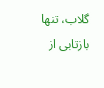گلاب، تنها بازتابی از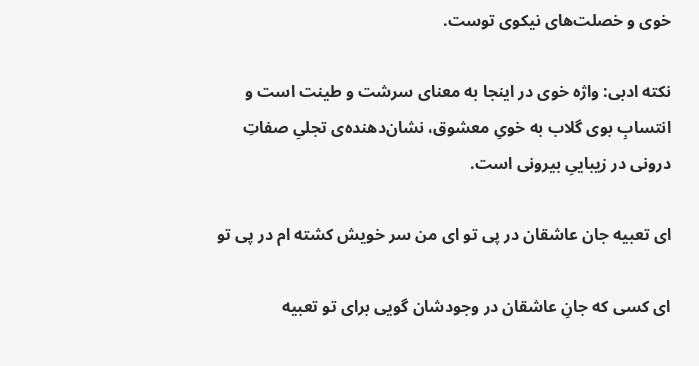خوی و خصلت‌های نیکوی توست.

نکته ادبی: واژه خوی در اینجا به معنای سرشت و طینت است و انتسابِ بوی گلاب به خویِ معشوق، نشان‌دهنده‌ی تجلیِ صفاتِ درونی در زیباییِ بیرونی است.

ای تعبیه جان عاشقان در پی تو ای من سر خویش کشته ام در پی تو

ای کسی که جانِ عاشقان در وجودشان گویی برای تو تعبیه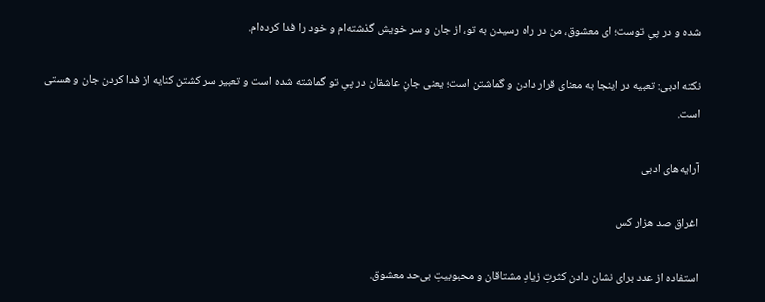شده و در پیِ توست؛ ای معشوق، من در راه رسیدن به تو، از جان و سر خویش گذشته‌ام و خود را فدا کرده‌ام.

نکته ادبی: تعبیه در اینجا به معنای قرار دادن و گماشتن است؛ یعنی جانِ عاشقان در پیِ تو گماشته شده است و تعبیر سر کشتن کنایه از فدا کردن جان و هستی است.

آرایه‌های ادبی

اغراق صد هزار کس

استفاده از عدد برای نشان دادن کثرتِ زیادِ مشتاقان و محبوبیتِ بی‌حد معشوق.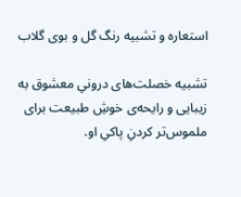استعاره و تشبیه رنگ گل و بوی گلاب

تشبیه خصلت‌های درونیِ معشوق به زیبایی و رایحه‌ی خوشِ طبیعت برای ملموس‌تر کردنِ پاکیِ او.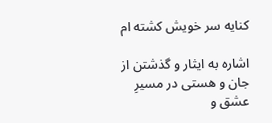کنایه سر خویش کشته ام

اشاره به ایثار و گذشتن از جان و هستی در مسیرِ عشق و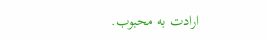ارادت به محبوب.